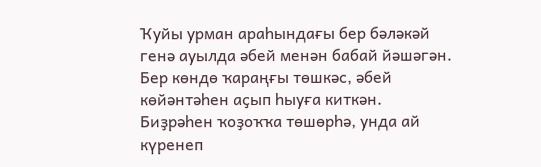Ҡуйы урман араһындағы бер бәләкәй генә ауылда әбей менән бабай йәшәгән. Бер көндө ҡараңғы төшкәс, әбей көйәнтәһен аҫып һыуға киткән.
Биҙрәһен ҡоҙоҡҡа төшөрһә, унда ай күренеп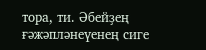тора, ти. Әбейҙең ғәжәпләнеүенең сиге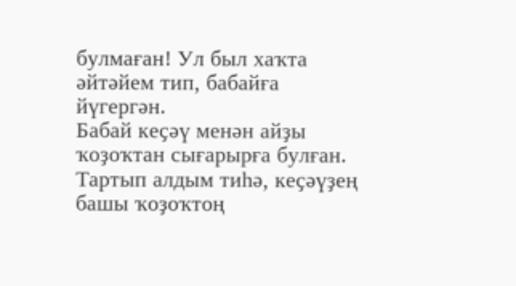булмаған! Ул был хаҡта әйтәйем тип, бабайға йүгергән.
Бабай кеҫәү менән айҙы ҡоҙоҡтан сығарырға булған. Тартып алдым тиһә, кеҫәүҙең башы ҡоҙоҡтоң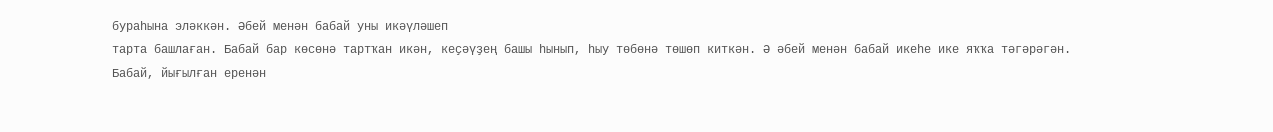бураһына эләккән. Әбей менән бабай уны икәүләшеп
тарта башлаған. Бабай бар көсөнә тартҡан икән, кеҫәүҙең башы һынып, һыу төбөнә төшөп киткән. Ә әбей менән бабай икеһе ике яҡҡа тәгәрәгән.
Бабай, йығылған еренән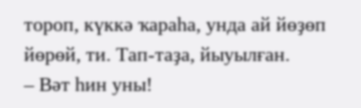тороп, күккә ҡараһа, унда ай йөҙөп йөрөй, ти. Тап-таҙа, йыуылған.
– Вәт һин уны!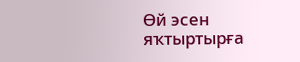Өй эсен яҡтыртырға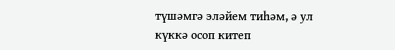түшәмгә эләйем тиһәм, ә ул күккә осоп китеп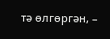тә өлгөргән, –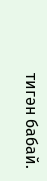тигән бабай.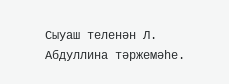Сыуаш теленән Л. Абдуллина тәржемәһе.